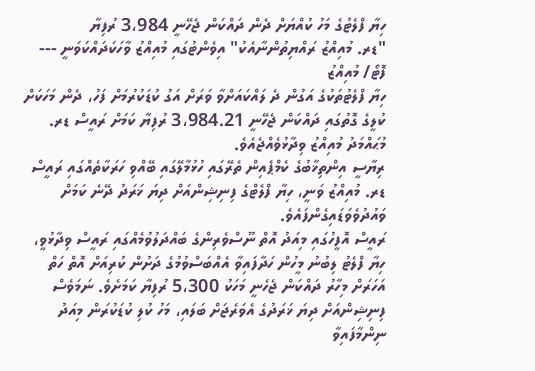ހިޔާ ފްލެޓުގެ މަހު ކުއްޔަށް ދެން ދައްކަން ޖެހޭނީ 3،984 ރުފިޔާ
"ޑރ. މުއިއްޒު ރައްޔިތުންނާއެކު" އިވެންޓުގައި މުއިއްޒު ވާހަކަދައްކަވަނީ --- ފޮޓޯ/ މުއިއްޒު
ހިޔާ ފްލެޓުތަކުގެ އަގުން ދެ ލައްކައަށްވާ ވަރަށް އަގު ކުޑަކުރުމަށް ފަހު، ދެން މަހަކަށް ކުލީގެ ގޮތުގައި ދައްކަން ޖެހޭނީ 3،984.21 ރުފިޔާ ކަމަށް ރައީސް ޑރ. މުޙައްމަދު މުއިއްޒު ވިދާޅުވެއްޖެއެވެ.
ރިޔާސީ އިންތިޚާބުގެ ކެމްޕެއިން ތެރޭގައި ހުޅުމާލޭގައި ބޭއްވި ހަރަކާތެއްގައި ރައީސް ޑރ. މުއިއްޒު ވަނީ، ހިޔާ ފްލެޓްގެ ފިނިޝިންއަށް ދިޔަ ޚަރަދު ދޭނެ ކަމަށް ވައުދުވެވަޑައިގެންފައެވެ.
ރައީސް އޮފީހުގައި މިއަދު އޮތް ނޫސްވެރިންގެ ބައްދަލުވުމެއްގައި ރައީސް ވިދާޅުވީ، ހިޔާ ފްލެޓު ލިބުނު މީހުން ހަދާފައިވާ އެއްބަސްވުމުގެ ދަށުން ކުރިއަށް އޮތް ހަތް އަހަރަށް މިހާރު ދައްކަން ޖެހެނީ މަހަކު 5،300 ރުފިޔާ ކަމަށެވެ. ނަމަވެސް ފިނިޝިންއަށް ދިޔަ ޚަރަދުގެ އެވަރެޖަށް ބަލައި، މަހު ކުލި ކުޑަކުރަން މިއަދު ނިންމާފައިވާ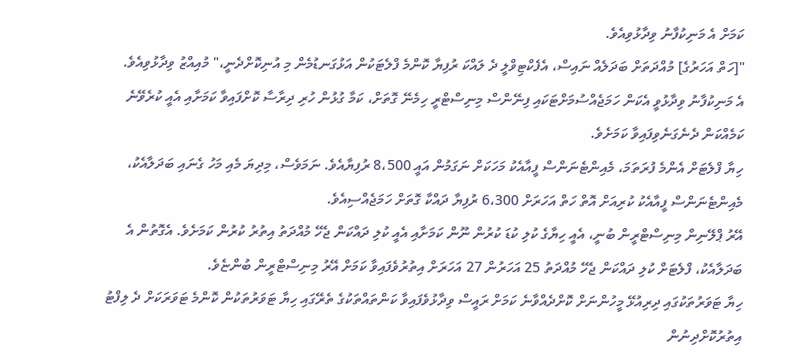ކަމަށް އެ މަނިކުފާނު ވިދާޅުވިއެވެ.
"[ހަތް އަހަރުގެ] މުއްދަތަށް ބަދަލެއް ނައިސް، އެފެކްޓިވްލީ ދެ ލައްކަ ރުފިޔާ ކޮންމެ ފްލެޓަކުން އަޅުގަނޑުމެން މި އުނިކޮށްދެނީ،" މުއިއްޒު ވިދާޅުވިއެވެ.
އެ މަނިކުފާނު ވިދާޅުވީ އެކަން ހަމަޖެއްސުމަށްޓަކައި ފިނޭންސް މިނިސްޓްރީ ހިމެނޭ ގޮތަށް، ކަމާ ގުޅުން ހުރި ދިރާސާ ކޮށްފައިވާ ކަމަށާއި އެއީ ކުރެވޭނެ ކަމެއްކަން ދެނެގަނެވިފައިވާ ކަމަށެވެ.
ހިޔާ ފްލެޓަށް އެންމެ ފުރަތަމަ، މެއިންޓެނަންސް ފީއާއެކު މަހަކަށް ނަގަމުން އައީ 8،500 ރުފިޔާއެވެ. ނަމަވެސް، މިދިޔަ މެއި މަހު ގެނައި ބަދަލާއެކު، މެއިންޓެނަންސް ފީއާއެކު ކުރިއަށް އޮތް ހަތް އަހަރަށް 6،300 ރުފިޔާ ދައްކާ ގޮތަށް ހަމަޖެއްސިއެވެ.
އޭރު ޕްލޭނިން މިނިސްޓްރީން ބުނީ، އެއީ ހިޔާގެ ކުލި ކުޑަ ކުރުން ނޫން ކަމަށާއި އެއީ ކުލި ދައްކަން ޖެހޭ މުއްދަތު އިތުރު ކުރުން ކަމަށެވެ. އެގޮތުން އެ ބަދަލާއެކު، ފްލެޓަށް ކުލި ދައްކަން ޖެހޭ މުއްދަތު 25 އަހަރުން 27 އަހަރަށް އިތުރުވެފައިވާ ކަމަށް އޭރު މިނިސްޓްރީން ބުންޏެވެ.
ހިޔާ ޓަވަރުތަކުގައި ދިރިއުޅޭ މީހުންނަށް ކޮށްދެއްވާނެ ކަމަށް ރައީސް ވިދާޅުވެފައިވާ ކަންތައްތަކުގެ ތެރޭގައި ހިޔާ ޓަވަރުތަކުން ކޮންމެ ޓަވަރަކަށް ދެ ލިފްޓު އިތުރުކޮށްދިނުން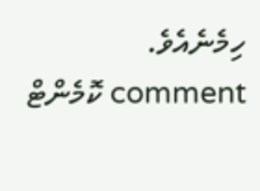ހިމެނެއެވެ.
comment ކޮމެންޓް